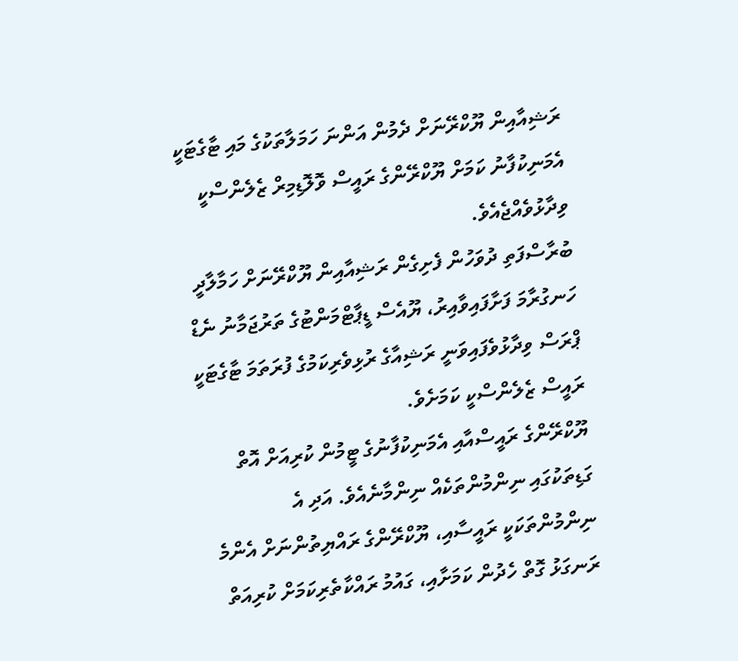ރަޝިއާއިން ޔޫކްރޭނަށް ދެމުން އަންނަ ހަމަލާތަކުގެ މައި ޓާގެޓަކީ އެމަނިކުފާނު ކަމަށް ޔޫކްރޭންގެ ރައީސް ވޮލޮޑިމިރް ޒެލެންސްކީ ވިދާޅުވެއްޖެއެވެ.
ބުރާސްފަތި ދުވަހުން ފެށިގެން ރަޝިއާއިން ޔޫކްރޭނަށް ހަމާލާދީ ހަނގުރާމަ ފަށާފައިވާއިރު، ޔޫއެސް ޑީޕާޓްމަންޓުގެ ތަރުޖަމާނު ނެޑް ޕްރަސް ވިދާޅުވެފައިވަނީ ރަޝިއާގެ ރުޅިވެރިކަމުގެ ފުރަތަމަ ޓާގެޓަކީ ރައީސް ޒެލެންސްކީ ކަމަށެވެ.
ޔޫކްރޭންގެ ރައީސްއާއި އެމަނިކުފާނުގެ ޓީމުން ކުރިއަށް އޮތް ގަޑިތަކުގައި ނިންމުންތަކެއް ނިންމާނެއެވެ. އަދި އެ ނިންމުންތަކަކީ ރައީސާއި، ޔޫކްރޭންގެ ރައްޔިތުންނަށް އެންމެ ރަނގަޅު ގޮތް ހެދުން ކަމަށާއި، ގައުމު ރައްކާތެރިކަމަށް ކުރިއަތް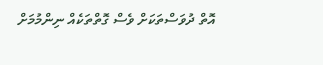އޮތް ދުވަސްތަކަށް ވެސް ގޮތްތަކެއް ނިންމުމަށް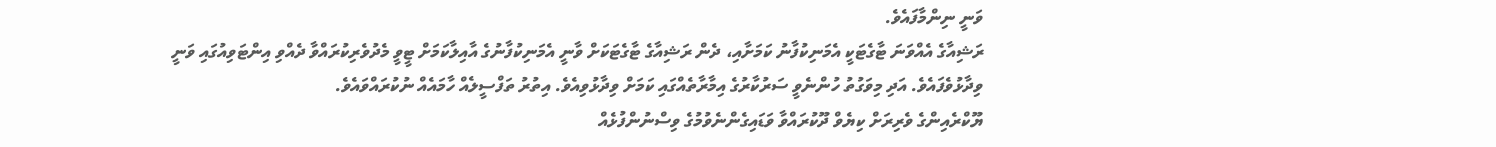ވަނީ ނިންމާފައެވެ.
ރަޝިއާގެ އެއްވަނަ ޓާގެޓަކީ އެމަނިކުފާނު ކަމަށާއި، ދެން ރަޝިއާގެ ޓާގެޓަކަށް ވާނީ އެމަނިކުފާނުގެ އާއިލާކަމަށް ޓީވީ މެދުވެރިކުރައްވާ ދެއްވި އިންޓަވިއުގައި ވަނީ ވިދާޅުވެފައެވެ. އަދި މިވަގުތު ހުންނެވީ ސަރުކާރުގެ އިމާރާތެއްގައި ކަމަށް ވިދާޅުވިއެވެ. އިތުރު ތަފްސީލެއް ހާމައެއް ނުކުރައްވައެވެ.
ޔޫކްރެއިންގެ ވެރިރަށް ކިޔެވް ދޫކުރައްވާ ވަޑައިގެންނެވުމުގެ ވިސްނުންފުޅެއް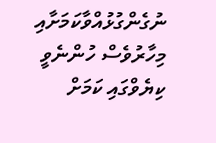ނުގެންގުޅުއްވާކަމަށާއި މިހާރުވެސް ހުންނެވީ ކިޔެވްގައި ކަމަށް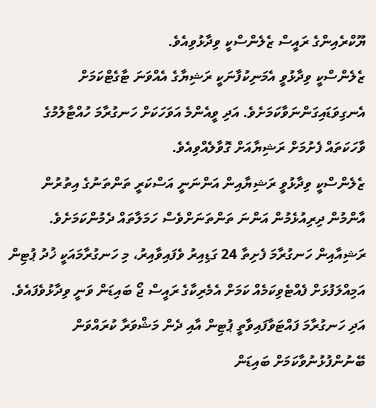ޔޫކްރެއިންގެ ރައީސް ޒެލެންސްކީ ވިދާޅުވިއެވެ.
ޒެލެންސްކީ ވިދާޅުވީ އެމަނިކުފާނަކީ ރަޝިޔާގެ އެއްވަނަ ޓާގެޓްކަމަށް އެނގިވަޑައިގަންނަވާކަމަށެވެ. އަދި ވީއެންމެ އަވަހަކަށް ހަނގުރާމަ ހުއްޓާލުމުގެ ވާހަކަތައް ފެށުމަށް ރަޝިޔާއަށް ގޮވާލެއްވިއެވެ.
ޒެލެންސްކީ ވިދާޅުވީ ރަޝިޔާއިން އަންނަނީ އަސްކަރީ ތަންތަނުގެ އިތުރުން އާންމުން ދިރިއުޅެމުން އަންނަ ތަންތަނަށްވެސް ހަމަލާތައް ދެމުންކަމަށެވެ.
ރަޝިއާއިން ހަނގުރާމަ ފެށިތާ 24 ގަޑިއިރު ވެފައިވާއިރު، މި ހަނގުރާމައަކީ ޚުދު ޕުޓިން އަމިއްލަފުޅަށް ފެއްޓެވިކަމެއް ކަމަށް އެމެރިކާގެ ރައީސް ޖޯ ބައިޑަން ވަނީ ވިދާޅުވެފައެވެ. އަދި ހަނގުރާމަ ފައްޓަވާފައިވާތީ ޕުޓިން އާއި ދެން މަޝްވަރާ ކުރައްވަން ބޭނުންފުޅުނުވާކަމަށް ބައިޑަން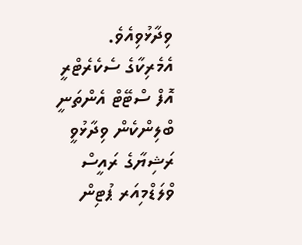ވިދާޅުވިއެވެ.
އެމެރިކާގެ ސެކެރެޓްރީ އޮފް ސްޓޭޓް އެންތަނީ ބްލިންކެން ވިދާޅުވީ ރަޝިޔާގެ ރައީސް ވްލަޑްމިއަރ ޕުޓިން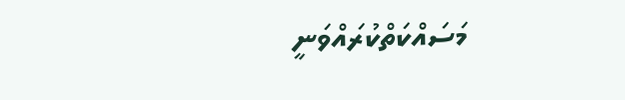މަސައްކަތްކުރައްވަނީ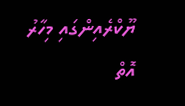ޔޫކްރެއިންގައި މިހާރު އޮތް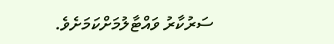ސަރުކާރު ވައްޓާލުމަށްކަމަށެވެ.